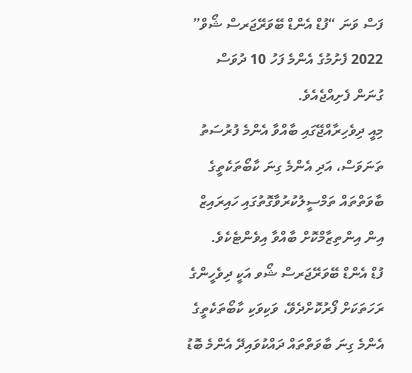ފަސް ވަނަ “ފުޑް އެންޑް ބޭވަރޭޖަރސް ޝޯވް” 2022 ފެށުމުގެ އެންމެ ފަހު 10 ދުވަސް ގުނަން ފެށިއްޖެއެވެ.
މިއީ ދިވެހިރާއްޖޭގައި ބާއްވާ އެންމެ ފުރުސަތު ތަނަވަސް، އަދި އެންމެ ގިނަ ކާބޯތަކެތީގެ ބާވަތްތައް ތަމްސީލުކުރުވާގޮތުގައި ހައިރައިޒް އިން އިންތިޒާމްކޮށް ބާއްވާ އިވެންޓެކެވެ.
ފުޑް އެންޑް ބޭވަރޭޖަރސް ޝޯވ އަކީ ދިވެހީންގެ ރަހަތަކަށް ފޯރުކޮށްދެވޭ، ވަކިވަކި ކާބޯތަކެތީގެ އެންމެ ގިނަ ބާވަތްތައް ދައްކުވައިދޭ އެންމެ ބޮޑު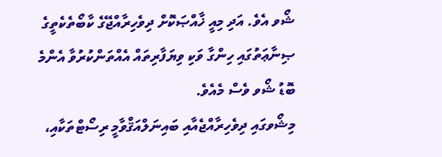ޝޯވ އެވެ. އަދި މިއީ ޚާއްޞަކޮށް ދިވެހިރާއްޖޭގެ ކާބޯތެކެތީގެ ޞިނާޢަތުގައި ހިންގާ ވަކި ވިޔަފާރިތައް އެއްތަންކުރުވާ އެންމެ ބޮޑު ޝޯވ ވެސް މެއެވެ.
މިޝޯވގައި ދިވެހިރާއްޖެއާއި ބައިނަލްއަޤްވާމީ ރިސޯޓްތަކާއި،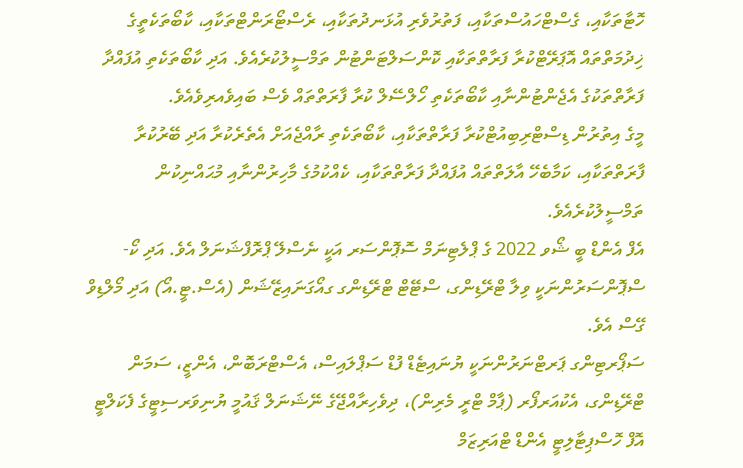ހޮޓާތަކާއި، ގެސްޓްހައުސްތަކާއި، ފަތުރުވެރި އުޅަނދުތަކާއި، ރެސްޓޯރަންޓްތަކާއި، ކާބޯތަކެތީގެ ޚިދުމަތްތައް އޮޕަރޭޓްކުރާ ފަރާތްތަކާއި ކޮންސަލްޓަންޓުން ތަމްސީލުކުރެއެވެ. އަދި ކާބޯތަކެތި އުފައްދާ ފަރާތްތަކުގެ އެޖެންޓުންނާއި ކާބޯތަކެތި ހޯލްސޭލް ކުރާ ފާރަތްތައް ވެސް ބައިވެއރިވެއެވެ.
މީގެ އިތުރުން ޑިސްޓްރިބިއުޓްކުރާ ފަރާތްތަކާއި، ކާބޯތަކެތި ރާއްޖެއަށް އެތެރެކުރާ އަދި ބޭރުކުރާ ފާރަތްތަކާއި، ކަމާބެހޭ އާލަތްތައް އުފައްދާ ފަރާތްތަކާއި، ކެއްކުމުގެ މާހިރުންނާއި މުޙައްނިކުން ތަމްސީލުކުރެއެވެ.
އެފް އެންޑް ބީ ޝޯވ 2022 ގެ ޕްލެޓިނަމް ސޮޕޮންސަރ އަކީ ނެސްލޭ ޕްރޮފްޝަނަލް އެވެ. އަދި ކޯ-ސްޕޮންސަރުންނަކީ ވިލާ ޓްރޭޑިންގ، ސްޓޭޓް ޓްރޭޑިންގ ގއޯގަނައިޒޭޝަން (އެސް.ޓީ.އޯ) އަދި މޯލްޑިވް ގޭސް އެވެ.
ސަޕޯރޓިންގ ޕަރޓްނަރުންނަކީ ޔުނައިޓެޑް ފުޑް ސަޕްލައިސް، އެސްޓްރަބޮން، އެންޒީ، ސަމަން ޓްރޭޑިންގ، އެކުއަރފޯރ (ޕާމް ޓްރީ މެރިން)، ދިވެހިރާއްޖޭގެ ނޭޝަނަލް ޤައުމީ ޔުނިވަރސިޓީގެ ފެކަލްޓީ އޮފް ހޮސްޕިޓާލިޓީ އެންޑް ޓްއަރިޒަމް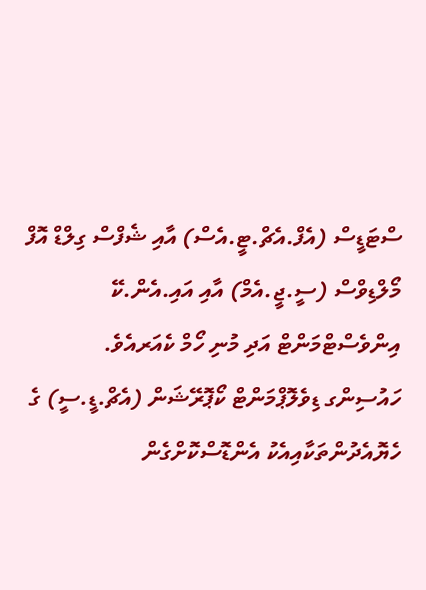ސްޓަޑީސް (އެފް.އެޗް.ޓީ.އެސް) އާއި ޝެފްސް ގިލްޑް އޮފް މޯލްޑިވްސް (ސީ.ޖީ.އެމް) އާއި އައި.އެން.ކޭ އިންވެސްޓްމަންޓް އަދި މުނި ހޯމް ކެއަރއެވެ.
ހައުސިންގ ޑިވެލޮޕްމަންޓް ކޯޕޮރޭޝަން (އެޗް.ޑީ.ސީ) ގެ ހެޔޮއެދުންތަކާއިއެކު އެންޑޮސްކޮށްގެން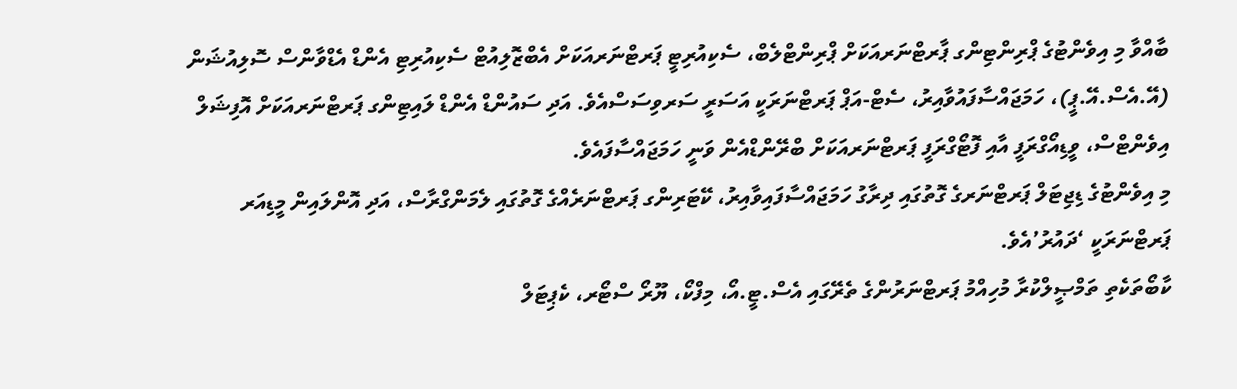ބާއްވާ މި އިވެންޓުގެ ޕްރިންޓިންގ ޕާރޓްނަރއަކަށް ޕްރިންޓްލެބް، ސެކިއުރިޓީ ޕަރޓްނަރއަކަށް އެބްޒޮލިއުޓް ސެކިއުރިޓި އެންޑް އެޑްވާންސް ސޮލިއުޝަން (އޭ.އެސް.އޭ.ޕީ)، ހަމަޖައްސާފައުވާއިރު، ސެޓް-އަޕް ޕަރޓްނަރަކީ އަސަރީ ސަރވިސަސްއެވެ. އަދި ސައުންޑް އެންޑް ލައިޓިންގ ޕަރޓްނަރއަކަށް އޮފިޝަލް އިވެންޓްސް، ވީޑިއޯގްރަފީ އާއި ފޮޓޯގްރަފީ ޕަރޓްނަރއަކަށް ބްރޭންޑްއެން ވަނީ ހަމަޖައްސާފައެވެ.
މި އިވެންޓުގެ ޑިޖިޓަލް ޕަރޓްނަރގެ ގޮތުގައި ދިރާގު ހަމަޖައްސާފައިވާއިރު، ކޭޓަރިންގ ޕަރޓްނަރެއްގެ ގޮތުގައި ލެމަންގްރާސް، އަދި އޮންލައިން މީޑިއަރ ޕަރޓްނަރަކީ ‘ދައުރު’އެވެ.
ކާބޯތަކެތި ތަމްޞީލްކުރާ މުހިއްމު ޕަރޓްނަރުންގެ ތެރޭގައި އެސް.ޓީ.އޯ، މިފްކޯ، ޔޫރޯ ސްޓޯރ، ކެޕިޓަލް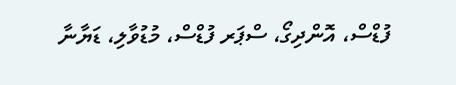ފުޑްސް، އޮންދިގޯ، ސްޕަރ ފުޑްސް، މުޑުވާލި، ޑަޔާނާ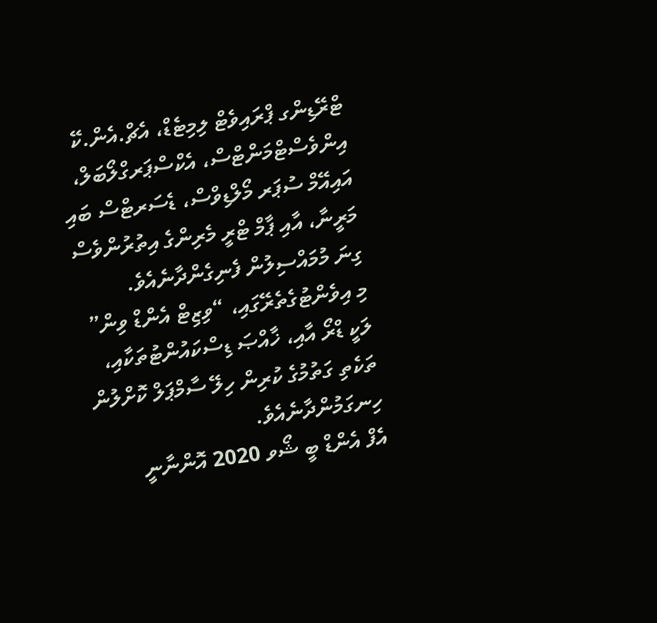ޓްރޭޑިންގ ޕްރައިވެޓް ލިމިޓެޑް، އެޗް.އެން.ކޭ އިންވެސްޓްމަންޓްސް، އެކްސްޕަރގްލޯބަލް، އައިއޭމް ސުޕަރ މޯލްޑިވްސް، ޑެސަރޓްސް ބައި މަރީނާ، އާއި ޕާމް ޓްރީ މެރިންގެ އިތުރުންވެސް ގިނަ މުމައްސިލުން ފެނިގެންދާނެއެވެ.
މި އިވެންޓުގެތެރޭގައި، “ވިޒިޓް އެންޑް ވިން” ލަކީ ޑްރޯ އާއި، ޚާއްޞަ ޑިސްކައުންޓުތަކާއި، ތަކެތި ގަތުމުގެ ކުރިން ހިލޭ ސާމްޕަލް ކޮށްލުން ހިނގަމުންދާނެއެވެ.
އެފް އެންޑް ބީ ޝޯވ 2020 އޮންނާނީ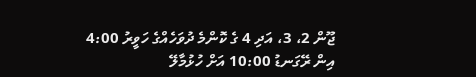ޖޫން 2، 3، އަދި 4 ގެ ކޮންމެ ދުވަހެއްގެ ހަވީރު 4:00 އިން ރޭގަނޑު 10:00 އަށް ހުޅުމާލޭ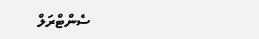ސެންޓްރަލް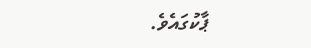ޕާކުގައެވެ.